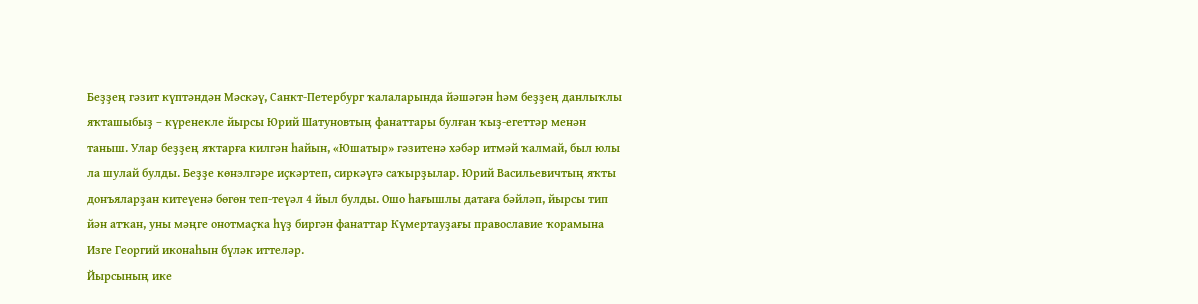Беҙҙең гәзит күптәндән Мәскәү, Санкт-Петербург ҡалаларында йәшәгән һәм беҙҙең данлыҡлы яҡташыбыҙ – күренекле йырсы Юрий Шатуновтың фанаттары булған ҡыҙ-егеттәр менән таныш. Улар беҙҙең яҡтарға килгән һайын, «Юшатыр» гәзитенә хәбәр итмәй ҡалмай, был юлы ла шулай булды. Беҙҙе көнэлгәре иҫкәртеп, сиркәүгә саҡырҙылар. Юрий Васильевичтың яҡты донъяларҙан китеүенә бөгөн теп-теүәл 4 йыл булды. Ошо һағышлы датаға бәйләп, йырсы тип йән атҡан, уны мәңге онотмаҫҡа һүҙ биргән фанаттар Күмертауҙағы православие ҡорамына Изге Георгий иконаһын бүләк иттеләр.
Йырсының ике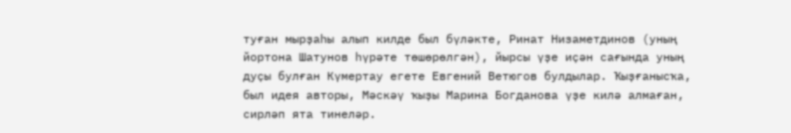туған мырҙаһы алып килде был бүләкте, Ринат Низаметдинов (уның йортона Шатунов һүрәте төшөрөлгән), йырсы үҙе иҫән сағында уның дуҫы булған Күмертау егете Евгений Ветюгов булдылар. Ҡыҙғанысҡа, был идея авторы, Мәскәү ҡыҙы Марина Богданова үҙе килә алмаған, сирләп ята тинеләр.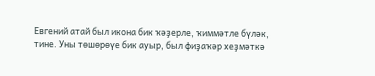Евгений атай был икона бик ҡәҙерле, ҡиммәтле бүләк, тине. Уны төшөрөүе бик ауыр, был фиҙаҡәр хеҙмәткә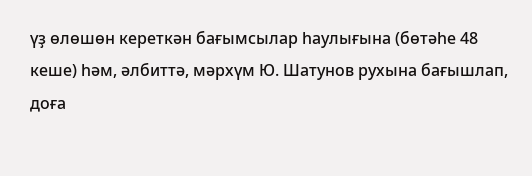үҙ өлөшөн кереткән бағымсылар һаулығына (бөтәһе 48 кеше) һәм, әлбиттә, мәрхүм Ю. Шатунов рухына бағышлап, доға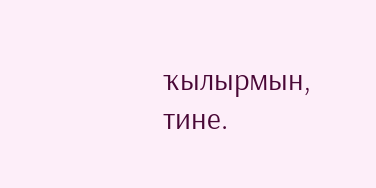ҡылырмын, тине.